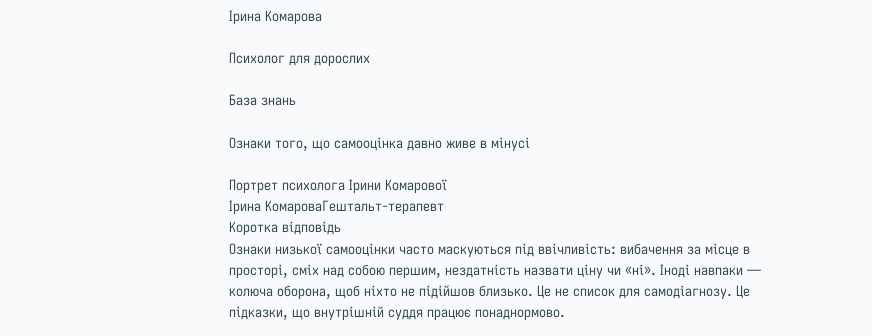Ірина Комарова

Психолог для дорослих

База знань

Ознаки того, що самооцінка давно живе в мінусі

Портрет психолога Ірини Комарової
Ірина КомароваГештальт-терапевт
Коротка відповідь
Ознаки низької самооцінки часто маскуються під ввічливість: вибачення за місце в просторі, сміх над собою першим, нездатність назвати ціну чи «ні». Іноді навпаки — колюча оборона, щоб ніхто не підійшов близько. Це не список для самодіагнозу. Це підказки, що внутрішній суддя працює понаднормово.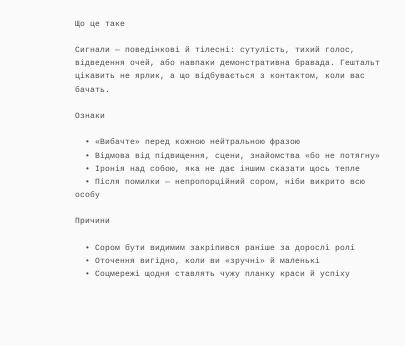Що це таке

Сигнали — поведінкові й тілесні: сутулість, тихий голос, відведення очей, або навпаки демонстративна бравада. Гештальт цікавить не ярлик, а що відбувається з контактом, коли вас бачать.

Ознаки

  • «Вибачте» перед кожною нейтральною фразою
  • Відмова від підвищення, сцени, знайомства «бо не потягну»
  • Іронія над собою, яка не дає іншим сказати щось тепле
  • Після помилки — непропорційний сором, ніби викрито всю особу

Причини

  • Сором бути видимим закріпився раніше за дорослі ролі
  • Оточення вигідно, коли ви «зручні» й маленькі
  • Соцмережі щодня ставлять чужу планку краси й успіху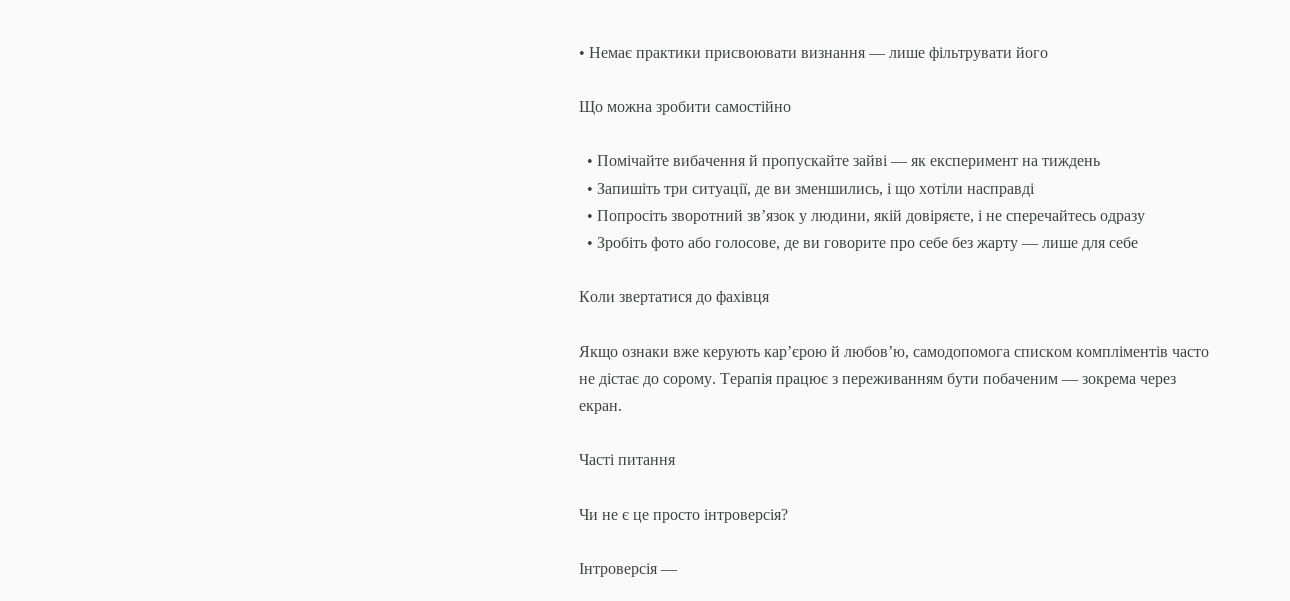• Немає практики присвоювати визнання — лише фільтрувати його

Що можна зробити самостійно

  • Помічайте вибачення й пропускайте зайві — як експеримент на тиждень
  • Запишіть три ситуації, де ви зменшились, і що хотіли насправді
  • Попросіть зворотний зв’язок у людини, якій довіряєте, і не сперечайтесь одразу
  • Зробіть фото або голосове, де ви говорите про себе без жарту — лише для себе

Коли звертатися до фахівця

Якщо ознаки вже керують кар’єрою й любов’ю, самодопомога списком компліментів часто не дістає до сорому. Терапія працює з переживанням бути побаченим — зокрема через екран.

Часті питання

Чи не є це просто інтроверсія?

Інтроверсія —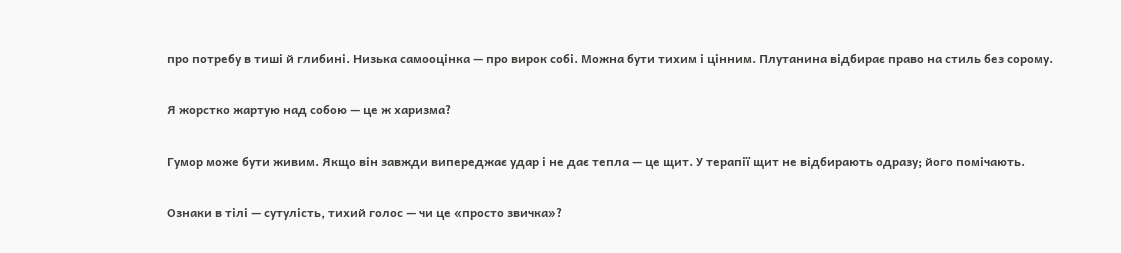про потребу в тиші й глибині. Низька самооцінка — про вирок собі. Можна бути тихим і цінним. Плутанина відбирає право на стиль без сорому.

Я жорстко жартую над собою — це ж харизма?

Гумор може бути живим. Якщо він завжди випереджає удар і не дає тепла — це щит. У терапії щит не відбирають одразу; його помічають.

Ознаки в тілі — сутулість, тихий голос — чи це «просто звичка»?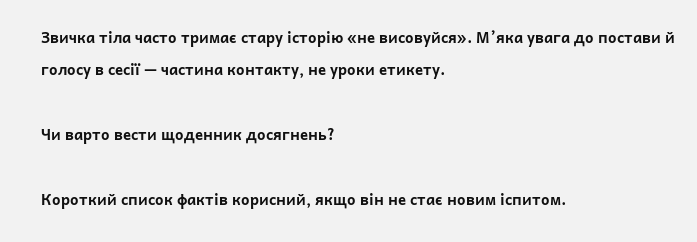Звичка тіла часто тримає стару історію «не висовуйся». М’яка увага до постави й голосу в сесії — частина контакту, не уроки етикету.

Чи варто вести щоденник досягнень?

Короткий список фактів корисний, якщо він не стає новим іспитом.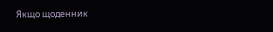Якщо щоденник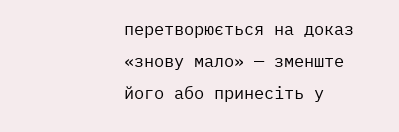перетворюється на доказ «знову мало» — зменште його або принесіть у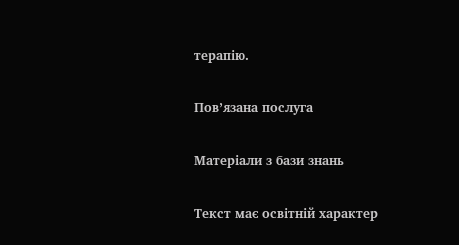терапію.

Пов’язана послуга

Матеріали з бази знань

Текст має освітній характер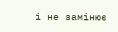і не замінює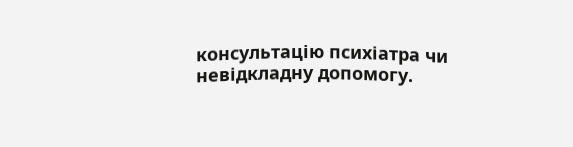консультацію психіатра чи невідкладну допомогу.